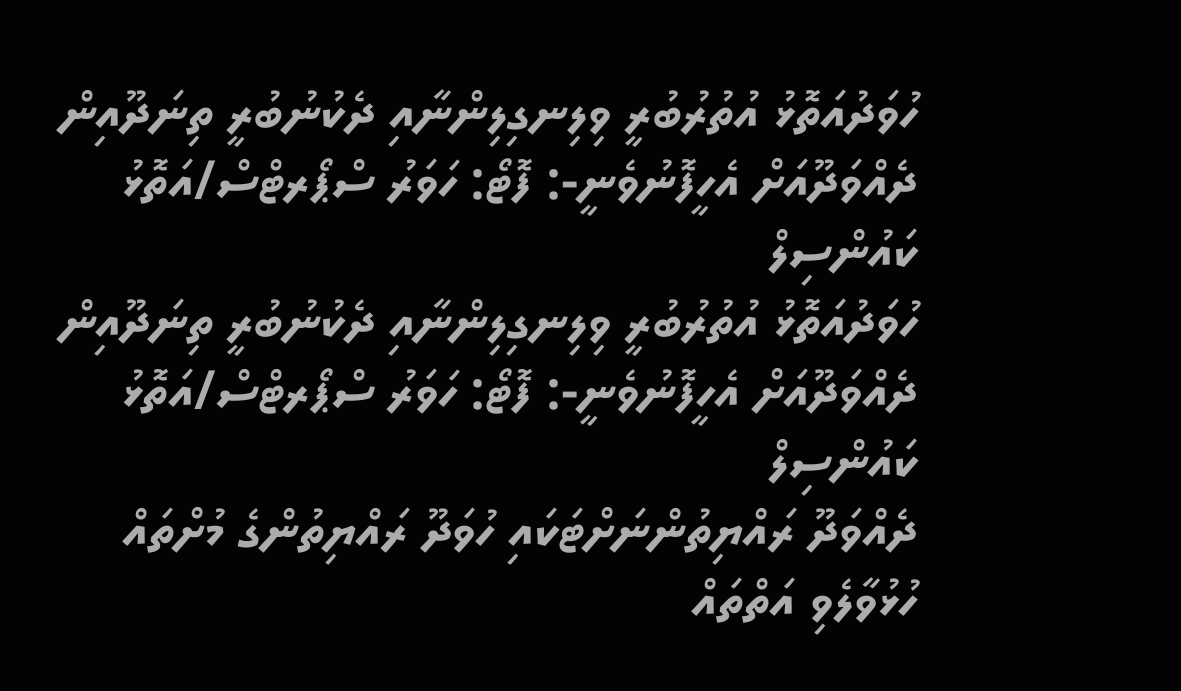ހުވަދުއަތޮޅު އުތުރުބުރީ ވިލިނގިލިންނާއި ދެކުނުބުރީ ތިނަދޫއިން ދެއްވަދޫއަށް އެހީފޮނުވެނީ-: ފޮޓޯ: ހަވަރު ސްޕޯރޓްސް/އަތޮޅު ކައުންސިލް
ހުވަދުއަތޮޅު އުތުރުބުރީ ވިލިނގިލިންނާއި ދެކުނުބުރީ ތިނަދޫއިން ދެއްވަދޫއަށް އެހީފޮނުވެނީ-: ފޮޓޯ: ހަވަރު ސްޕޯރޓްސް/އަތޮޅު ކައުންސިލް
ދެއްވަދޫ ރައްޔިތުންނަށްޓަކައި ހުވަދޫ ރައްޔިތުންގެ މުށްތައް ހުޅުވާލެވި އަތްތައް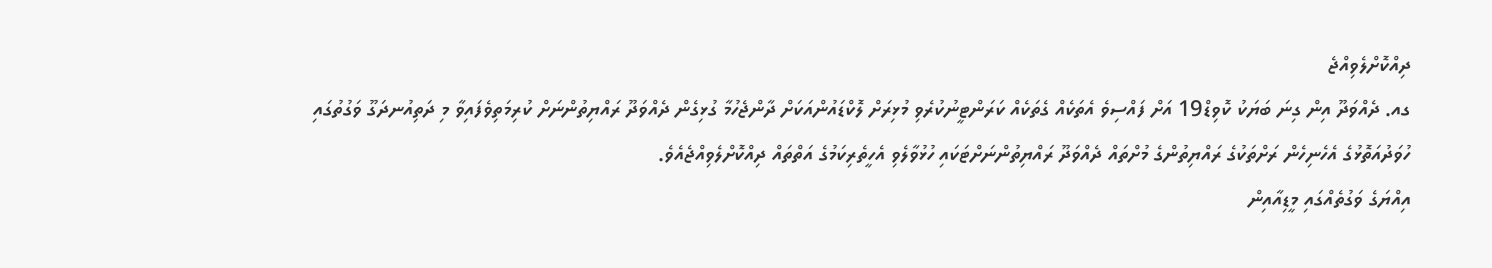ދިއްކޮށްލެވިއްޖެ
ގއ. ދެއްވަދޫ އިން ގިނަ ބަޔަކު ކޮވިޑް19 އަށް ފައްސިވެ އެތަކެއް ގެތަކެއް ކަރަންޓީނުކުރެވި މުޅިރަށް ލޮކްޑައުންއަކަށް ދާންޖެހުމާ ގުޅިގެން ދެއްވަދޫ ރައްޔިތުންނަށް ކުރިމަތިވެފައިވާ މި ދަތިއުނދަގޫ ވަގުތުގައި ހުވަދުއަތޮޅުގެ އެހެނިހެން ރަށްތަކުގެ ރައްޔިތުންގެ މުށްތައް ދެއްވަދޫ ރައްޔިތުންނަށްޓަކައި ހުޅުވާލެވި އެހީތެރިކަމުގެ އަތްތައް ދިއްކޮށްލެވިއްޖެއެވެ.
އިއްޔަގެ ވަގުތެއްގައި މީޑިއާއިން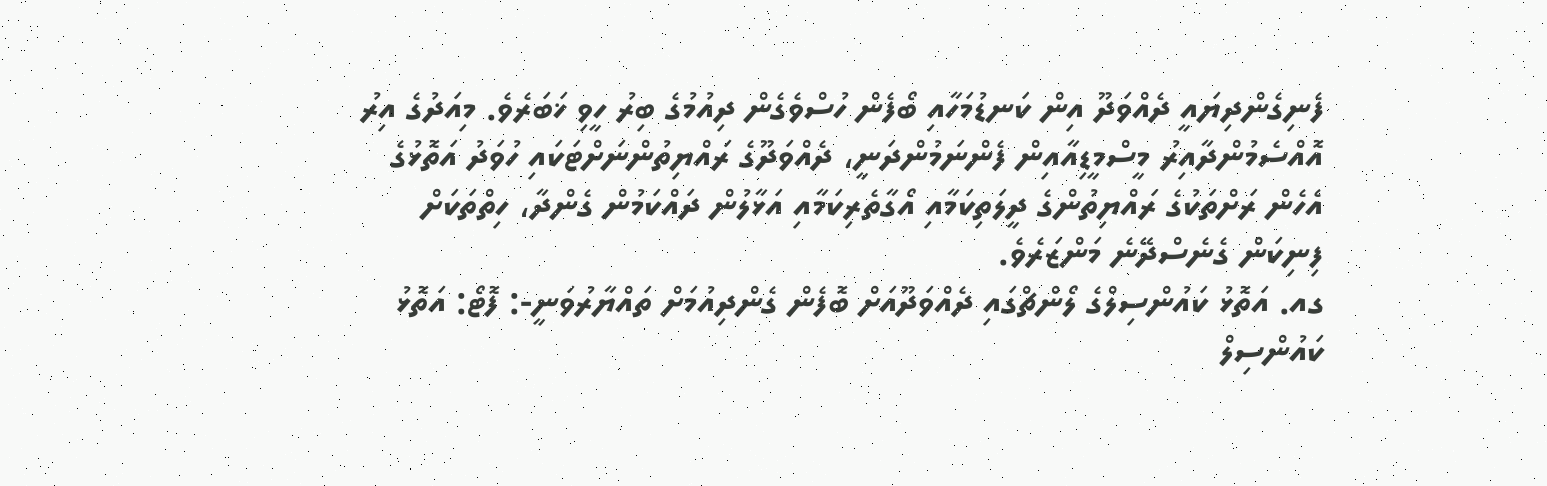ފެނިގެންދިޔައީ ދެއްވަދޫ އިން ކަނޑުމަހާއި ބޯފެން ހުސްވެގެން ދިއުމުގެ ބިރު ހީވި ޚަބަރެވެ. މިއަދުގެ އިރު އޮއްސެމުންދާއިރު މީސްމީޑިއާއިން ފެންނަމުންދަނީ، ދެއްވަދޫގެ ރައްޔިތުންނަށްޓަކައި ހުވަދު އަތޮޅުގެ އެހެން ރަށްތަކުގެ ރައްޔިތުންގެ ދީލަތިކަމާއި އޯގާތެރިކަމާއި އަޅާލުން ދައްކަމުން ގެންދާ، ހިތްތަކަށް ފިނިކަން ގެނެސްދޭނެ މަންޒަރެވެ.
ގއ. އަތޮޅު ކައުންސިލްގެ ލޯންޗްގައި ދެއްވަދޫއަށް ބޮފެން ގެންދިއުމަށް ތައްޔާރުވަނީ-: ފޮޓޯ: އަތޮޅު ކައުންސިލް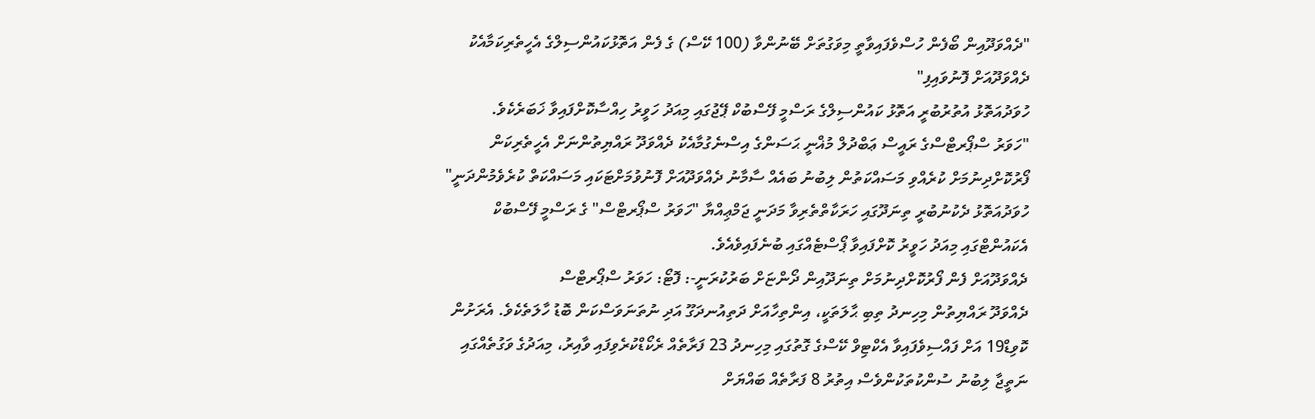"ދެއްވަދޫއިން ބޯފެން ހުސްވެފައިވާތީ މިވަގުތަށް ބޭނުންވާ (100 ކޭސް) ގެ ފެން އަތޮޅުކައުންސިލްގެ އެހީތެރިކަމާއެކު ދެއްވަދޫއަށް ފޮނުވައިފި"
ހުވަދުއަތޮޅު އުތުރުބުރީ އަތޮޅު ކައުންސިލްގެ ރަސްމީ ފޭސްބުކް ޕޭޖުގައި މިއަދު ހަވީރު ހިއްސާކޮށްފައިވާ ޚަބަރެކެވެ.
"ހަވަރު ސްޕޯރޓްސްގެ ރައީސް ޢަބްދުލް މުޣްނީ ޙަސަންގެ އިސްނެގުމާއެކު ދެއްވަދޫ ރައްޔިތުންނަށް އެހީތެރިކަން ފޯރުކޮށްދިނުމަށް ކުރެއްވި މަސައްކަތުން ލިބުނު ބައެއް ސާމާނު ދެއްވަދޫއަށް ފޮނުވުމަށްޓަކައި މަސައްކަތް ކުރެވެމުންދަނީ"
ހުވަދުއަތޮޅު ދެކުނުބުރީ ތިނަދޫގައި ހަރަކާތްތެރިވާ މަދަނީ ޖަމްޢިއްޔާ "ހަވަރު ސްޕޯރޓްސް" ގެ ރަސްމީ ފޭސްބުކް އެކައުންޓްގައި މިއަދު ހަވީރު ކޮށްފައިވާ ޕޯސްޓެއްގައި ބުނެފައިވެއެވެ.
ދެއްވަދޫއަށް ފެން ފޯރުކޮށްދިނުމަށް ތިނަދޫއިން ދޯންޏަށް ބަރުކުރަނީ-: ފޮޓޯ: ހަވަރު ސްޕޯރޓްސް
ދެއްވަދޫ ރައްޔިތުން މިހިނދު ތިބި ޙާލަތަކީ، އިންތިހާއަށް ދަތިއުނދަގޫ އަދި ނުތަނަވަސްކަން ބޮޑު ހާލަތެކެވެ. އެރަށުން ކޮވިޑް19 އަށް ފައްސިވެފައިވާ އެކްޓިވް ކޭސްގެ ގޮތުގައި މިހިނދު 23 ފަރާތެއް ރެކޯޑްކުރެވިފައި ވާއިރު، މިއަދުގެ ވަގުތެއްގައި ނަތީޖާ ލިބުނު ސުންކުތަކުންވެސް އިތުރު 8 ފަރާތެއް ބައްޔަށް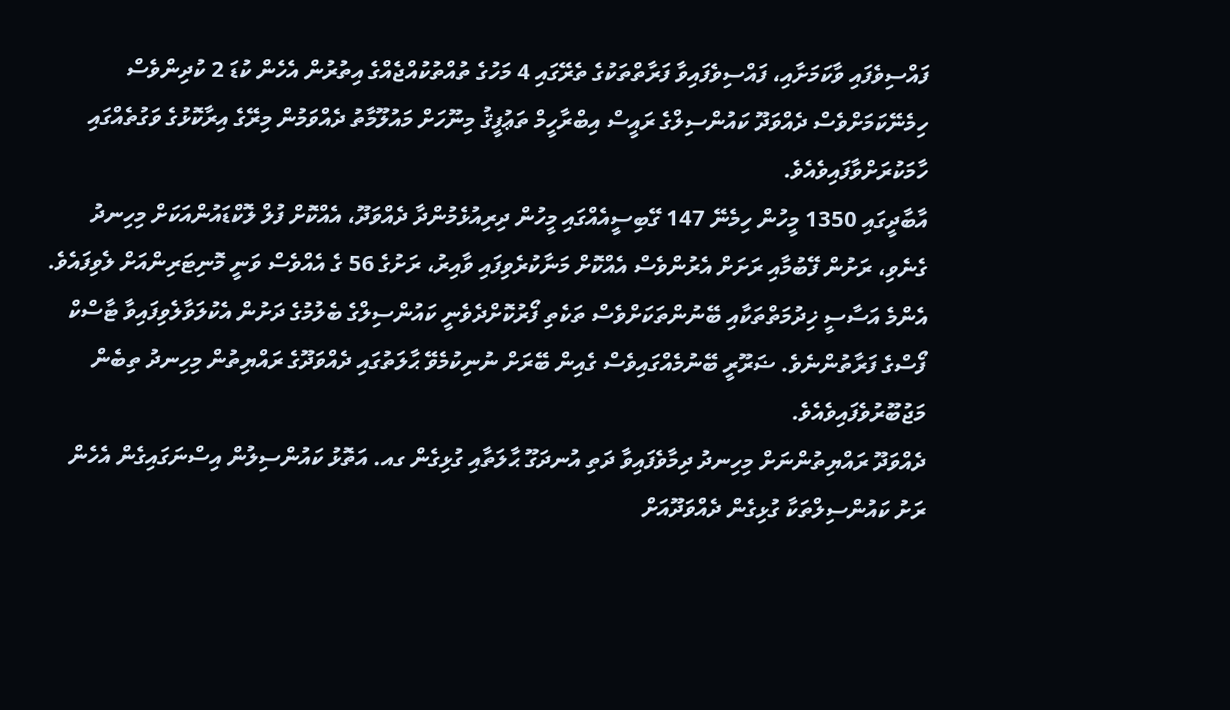ފައްސިވެފައި ވާކަމަށާއި، ފައްސިވެފައިވާ ފަރާތްތަކުގެ ތެރޭގައި 4 މަހުގެ ތުއްތުކުއްޖެއްގެ އިތުރުން އެހެން ކުޑަ 2 ކުދިންވެސް ހިމެނޭކަމަށްވެސް ދެއްވަދޫ ކައުންސިލްގެ ރައީސް އިބްރާހީމް ތަޢުފީޤު މިނޫހަށް މައުލޫމާތު ދެއްވަމުން މިރޭގެ އިރާކޮޅުގެ ވަގުތެއްގައި ހާމަކުރަށްވާފައިވެއެވެ.
އާބާދީގައި 1350 މީހުން ހިމެނޭ 147 ގޭބިސީއެއްގައި މީހުން ދިރިއުޅެމުންދާ ދެއްވަދޫ، އެއްކޮށް ފުލް ލޮކްޑައުންއަކަށް މިހިނދު ގެނެވި، ރަށުން ފޭބުމާއި ރަށަށް އެރުންވެސް އެއްކޮށް މަނާކުރެވިފައި ވާއިރު، ރަށުގެ 56 ގެ އެއްވެސް ވަނީ މޮނިޓަރިންއަށް ލެވިފައެވެ.
އެންމެ އަސާސީ ޚިދުމަތްތަކާއި ބޭނުންތަކަށްވެސް ތަކެތި ފޯރުކޮށްދެވެނީ ކައުންސިލްގެ ބެލުމުގެ ދަށުން އެކުލަވާލެވިފައިވާ ޓާސްކް ފޯސްގެ ފަރާތުންނެވެ. ޟަރޫރީ ބޭނުމެއްގައިވެސް ގެއިން ބޭރަށް ނުނިކުމެވޭ ޙާލަތުގައި ދެއްވަދޫގެ ރައްޔިތުން މިހިނދު ތިބެން މަޖުބޫރުވެފައިވެއެވެ.
ދެއްވަދޫ ރައްޔިތުންނަށް މިހިނދު ދިމާވެފައިވާ ދަތި އުނދަގޫ ޙާލަތާއި ގުޅިގެން ގއ. އަތޮޅު ކައުންސިލުން އިސްނަގައިގެން އެހެން ރަށު ކައުންސިލްތަކާ ގުޅިގެން ދެއްވަދޫއަށް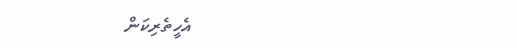އެހީތެރިކަން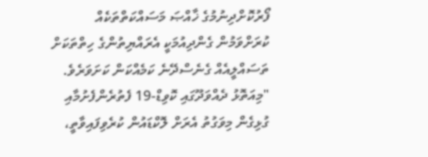ފޯރުކޮށްދިނުމުގެ ޚާއްޞަ މަސައްކަތްތަކެއް ކުރަށްވަމުން ގެންދިއުމަކީ އެރައްޔިތުންގެ ހިތްތަކަށް ތަސައްލީއެއް ގެނެސްދޭނެ ކަމެއްކަން ކަށަވަރެވެ.
"މިއަތޮޅު ދެއްވަދޫގައި ކޮވިޑް-19 ފެތުރެންފެށުމާއި ގުޅިގެން މިވަގުތު އެރަށް ލޮކްޑައުން ކުރެވިފައިވާތީ،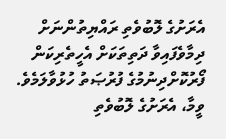އެރަށުގެ ލޮބުވެތި ރައްޔިތުންނަށް ދިމާވެފައިވާ ދަތިތަކަށް އެހީތެރިކަން ފޯރުކޮށްދިނުމުގެ ފުރުޞަތު ހުޅުވާލަމެވެ. ވީމާ، އެރަށުގެ ލޮބުވެތި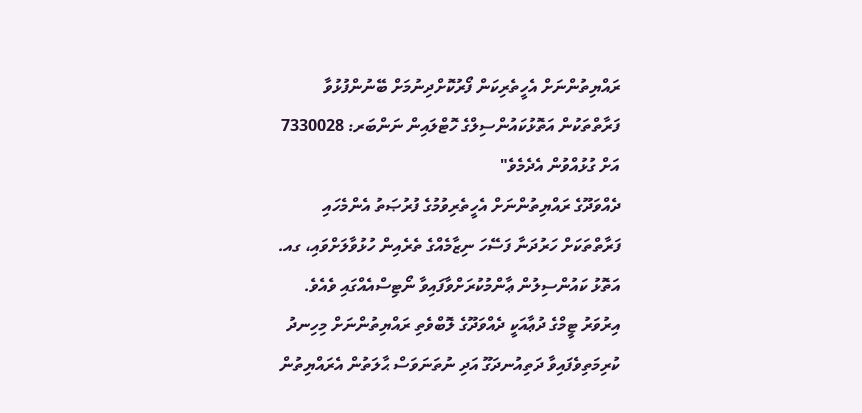ރައްޔިތުންނަށް އެހީތެރިކަން ފޯރުކޮށްދިނުމަށް ބޭނުންފުޅުވާ ފަރާތްތަކުން އަތޮޅުކައުންސިލްގެ ހޮޓްލައިން ނަންބަރ: 7330028 އަށް ގުޅުއްވުން އެދެމެވެ"
ދެއްވަދޫގެ ރައްޔިތުންނަށް އެހީތެރިވުމުގެ ފުރުޞަތު އެންމެހައި ފަރާތްތަކަށް ހަރުދަނާ ފަސޭހަ ނިޒާމެއްގެ ތެރެއިން ހުޅުވާލަށްވައި، ގއ. އަތޮޅު ކައުންސިލުން ޢާންމުކުރަށްވާފައިވާ ނޯޓިސްއެއްގައި ވެއެވެ.
އިރުވަރު ޓީމްގެ ދުޢާއަކީ ދެއްވަދޫގެ ލޮބްވެތި ރައްޔިތުންނަށް މިހިނދު ކުރިމަތިވެފައިވާ ދަތިއުނދަގޫ އަދި ނުތަނަވަސް ޙާލަތުން އެރައްޔިތުން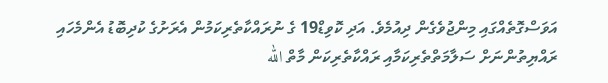އަވަސްގޮތެއްގައި މިންޖުވެގެން ދިއުމެވެ. އަދި ކޮވިޑް19 ގެ ނުރައްކާތެރިކަމުން އެރަށުގެ ކުދިބޮޑު އެންމެހައި ރައްޔިތުންނަށް ސަލާމަތްތެރިކަމާއި ރައްކާތެރިކަން މާތް الله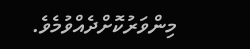މިންވަރުކޮށްދެއްވުމެވެ.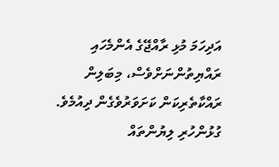އަދިހަމަ މުޅި ރާއްޖޭގެ އެންމެހައި ރައްޔިތުންނަށްވެސް، މިބަލިން ރައްކާތެރިކަން ކަށަވަރުވެގެން ދިއުމެވެ.
ގުޅުންހުރި ލިޔުންތައް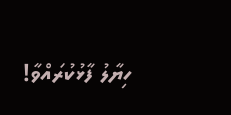ހިޔާލު ފާޅުކުރައްވާ!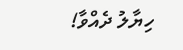ހިޔާލު ދެއްވާ!